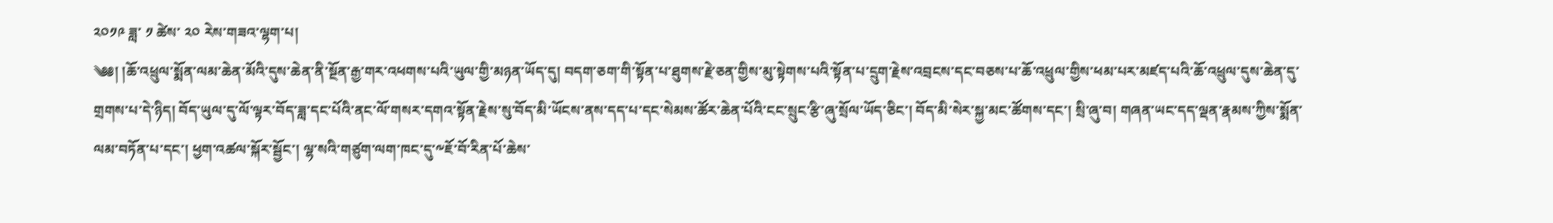༢༠༡༩ ཟླ་ ༡ ཚེས་ ༢༠ རེས་གཟའ་ལྷག་པ།
༄༅། །ཆོ་འཕྲུལ་སྨོན་ལམ་ཆེན་མོའི་དུས་ཆེན་ནི་སྔོན་རྒྱ་གར་འཕགས་པའི་ཡུལ་གྱི་མཉན་ཡོད་དུ། བདག་ཅག་གི་སྟོན་པ་ཐུགས་རྗེ་ཅན་གྱིས་མུ་སྟེགས་པའི་སྟོན་པ་དྲུག་རྗེས་འབྲངས་དང་བཅས་པ་ཆོ་འཕྲུལ་གྱིས་ཕམ་པར་མཛད་པའི་ཆོ་འཕྲུལ་དུས་ཆེན་དུ་གྲགས་པ་དེ་ཉིད། བོད་ཡུལ་དུ་ལོ་ལྟར་བོད་ཟླ་དང་པོའི་ནང་ལོ་གསར་དགའ་སྟོན་རྗེས་སུ་བོད་མི་ཡོངས་ནས་དད་པ་དང་སེམས་ཚོར་ཆེན་པོའི་ངང་སྲུང་རྩི་ཞུ་སྲོལ་ཡོད་ཅིང་། བོད་མི་སེར་སྐྱ་མང་ཚོགས་དང་། སྲི་ཞུ་བ། གཞན་ཡང་དད་ལྡན་རྣམས་ཀྱིས་སྨོན་ལམ་བཏོན་པ་དང་། ཕྱག་འཚལ་སྐོར་སྦྱོང་། ལྷ་སའི་གཙུག་ལག་ཁང་དུ་༸ཇོ་བོ་རིན་པོ་ཆེས་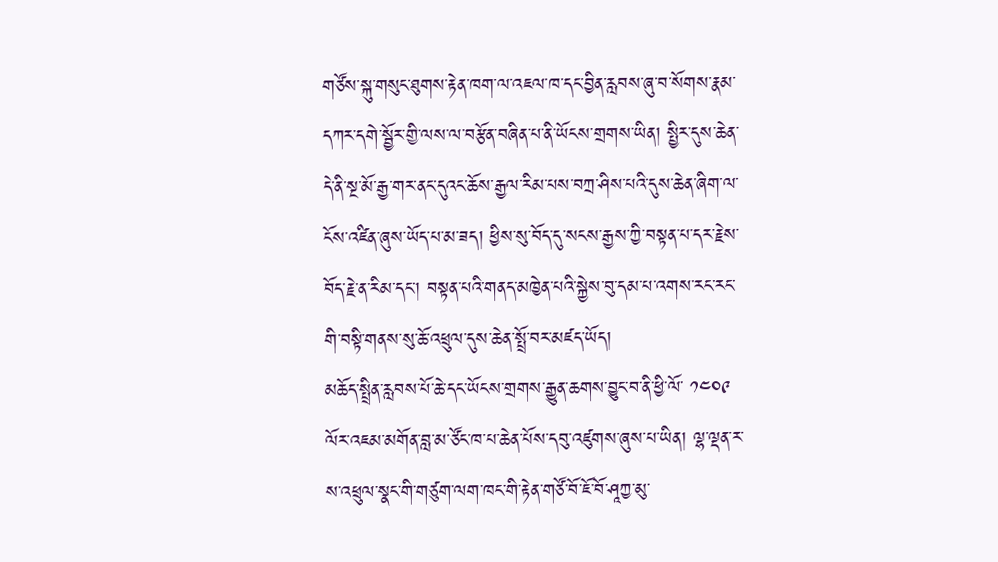གཙོས་སྐུ་གསུང་ཐུགས་རྟེན་ཁག་ལ་འཇལ་ཁ་དང་བྱིན་རླབས་ཞུ་བ་སོགས་རྣམ་དཀར་དགེ་སྦྱོར་གྱི་ལས་ལ་བརྩོན་བཞིན་པ་ནི་ཡོངས་གྲགས་ཡིན། སྤྱིར་དུས་ཆེན་དེ་ནི་སྔ་མོ་རྒྱ་གར་ནང་དུའང་ཆོས་རྒྱལ་རིམ་པས་བཀྲ་ཤིས་པའི་དུས་ཆེན་ཞིག་ལ་ངོས་འཛིན་ཞུས་ཡོད་པ་མ་ཟད། ཕྱིས་སུ་བོད་དུ་སངས་རྒྱས་ཀྱི་བསྟན་པ་དར་རྗེས་བོད་རྗེ་ན་རིམ་དང་། བསྟན་པའི་གནད་མཁྱེན་པའི་སྐྱེས་བུ་དམ་པ་འགས་རང་རང་གི་བསྟི་གནས་སུ་ཆོ་འཕྲུལ་དུས་ཆེན་སྤྲོ་བར་མཛད་ཡོད།
མཆོད་སྤྲིན་རླབས་པོ་ཆེ་དང་ཡོངས་གྲགས་རྒྱུན་ཆགས་བྱུང་བ་ནི་ཕྱི་ལོ་ ༡༤༠༩ ལོར་འཇམ་མགོན་བླ་མ་ཙོང་ཁ་པ་ཆེན་པོས་དབུ་འཛུགས་ཞུས་པ་ཡིན། ལྷ་ལྡན་ར་ས་འཕྲུལ་སྣང་གི་གཙུག་ལག་ཁང་གི་རྟེན་གཙོ་བོ་ཇོ་བོ་ཤཱཀྱ་མུ་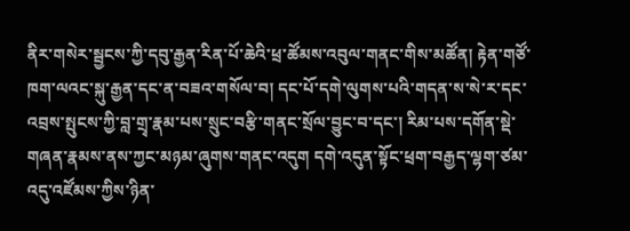ནིར་གསེར་སྦྱངས་ཀྱི་དབུ་རྒྱན་རིན་པོ་ཆེའི་ཕྲ་ཚོམས་འབུལ་གནང་གིས་མཚོན། རྟེན་གཙོ་ཁག་ལའང་སྐུ་རྒྱན་དང་ན་བཟའ་གསོལ་བ། དང་པོ་དགེ་ལུགས་པའི་གདན་ས་སེ་ར་དང་འབྲས་སྤུངས་ཀྱི་བླ་གྲྭ་རྣམ་པས་སྲུང་བརྩི་གནང་སྲོལ་བྱུང་བ་དང་། རིམ་པས་དགོན་སྡེ་གཞན་རྣམས་ནས་ཀྱང་མཉམ་ཞུགས་གནང་འདུག དགེ་འདུན་སྟོང་ཕྲག་བརྒྱད་ལྷག་ཙམ་འདུ་འཛོམས་ཀྱིས་ཉིན་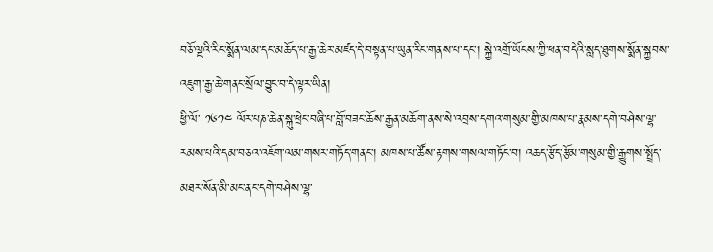བཅོ་ལྔའི་རིང་སྨོན་ལམ་དང་མཆོད་པ་རྒྱ་ཆེར་མཛད་དེ་བསྟན་པ་ཡུན་རིང་གནས་པ་དང་། སྐྱེ་འགྲོ་ཡོངས་ཀྱི་ཕན་བདེའི་སླད་ཐུགས་སྨོན་སྐྱབས་འཇུག་རྒྱ་ཆེ་གནང་སྲོལ་བྱུང་བ་དེ་ལྟར་ཡིན།
ཕྱི་ལོ་ ༡༦༡༤ ལོར་པཎ་ཆེན་སྐུ་ཕྲེང་བཞི་པ་བློ་བཟང་ཆོས་རྒྱན་མཆོག་ནས་སེ་འབྲས་དགའ་གསུམ་གྱི་མཁས་པ་རྣམས་དགེ་བཤེས་ལྷ་རམས་པའི་དམ་བཅའ་འཇོག་ལམ་གསར་གཏོད་གནང་། མཁས་པ་ཚོས་རྟགས་གསལ་གཏོང་བ། འཆད་རྩོད་རྩོམ་གསུམ་གྱི་རྒྱུགས་སྤྲོད་མཐར་སོན་མི་མང་ནང་དགེ་བཤེས་ལྷ་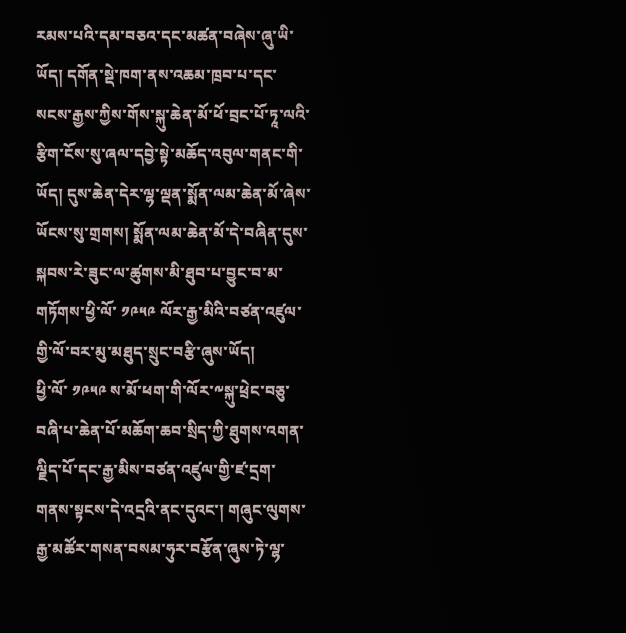རམས་པའི་དམ་བཅའ་དང་མཚན་བཞེས་ཞུ་ཡི་ཡོད། དགོན་སྡེ་ཁག་ནས་འཆམ་ཁྲབ་པ་དང་སངས་རྒྱས་ཀྱིས་གོས་སྐུ་ཆེན་མོ་ཕོ་བྲང་པོ་ཏཱ་ལའི་རྩིག་ངོས་སུ་ཞལ་དབྱེ་སྟེ་མཆོད་འབུལ་གནང་གི་ཡོད། དུས་ཆེན་དེར་ལྷ་ལྡན་སྨོན་ལམ་ཆེན་མོ་ཞེས་ཡོངས་སུ་གྲགས། སྨོན་ལམ་ཆེན་མོ་དེ་བཞིན་དུས་སྐབས་རེ་ཟུང་ལ་ཚུགས་མི་ཐུབ་པ་བྱུང་བ་མ་གཏོགས་ཕྱི་ལོ་ ༡༩༥༩ ལོར་རྒྱ་མིའི་བཙན་འཛུལ་གྱི་ལོ་བར་མུ་མཐུད་སྲུང་བརྩི་ཞུས་ཡོད།
ཕྱི་ལོ་ ༡༩༥༩ ས་མོ་ཕག་གི་ལོར་༸སྐུ་ཕྲེང་བཅུ་བཞི་པ་ཆེན་པོ་མཆོག་ཆབ་སྲིད་ཀྱི་ཐུགས་འགན་ལྗིད་པོ་དང་རྒྱ་མིས་བཙན་འཛུལ་གྱི་ཛ་དྲག་གནས་སྟངས་དེ་འདྲའི་ནང་དུའང་། གཞུང་ལུགས་རྒྱ་མཚོར་གསན་བསམ་ཧུར་བརྩོན་ཞུས་ཏེ་ལྷ་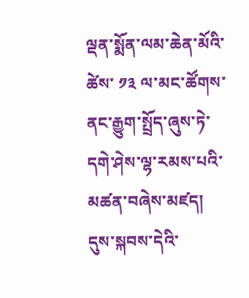ལྡན་སྨོན་ལམ་ཆེན་མོའི་ཚེས་ ༡༣ ལ་མང་ཚོགས་ནང་རྒྱུག་སྤྲོད་ཞུས་ཏེ་དགེ་ཤེས་ལྷ་རམས་པའི་མཚན་བཞེས་མཛད། དུས་སྐབས་དེའི་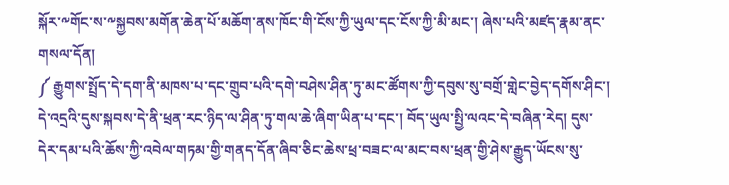སྐོར་༸གོང་ས་༸སྐྱབས་མགོན་ཆེན་པོ་མཆོག་ནས་ཁོང་གི་ངོས་ཀྱི་ཡུལ་དང་ངོས་ཀྱི་མི་མང་། ཞེས་པའི་མཛད་རྣམ་ནང་གསལ་དོན།
༼ རྒྱུགས་སྤྲོད་དེ་དག་ནི་མཁས་པ་དང་གྲུབ་པའི་དགེ་བཤེས་ཤིན་ཏུ་མང་ཚོགས་ཀྱི་དབུས་སུ་བགྲོ་གླེང་བྱེད་དགོས་ཤིང་། དེ་འདྲའི་དུས་སྐབས་དེ་ནི་ཕྲན་རང་ཉིད་ལ་ཤིན་ཏུ་གལ་ཆེ་ཞིག་ཡིན་པ་དང་། བོད་ཡུལ་སྤྱི་ལའང་དེ་བཞིན་རེད། དུས་དེར་དམ་པའི་ཆོས་ཀྱི་འབེལ་གཏམ་གྱི་གནད་དོན་ཞིབ་ཅིང་ཆེས་ཕྲ་བཟང་ལ་མང་བས་ཕྲན་གྱི་ཤེས་རྒྱུད་ཡོངས་སུ་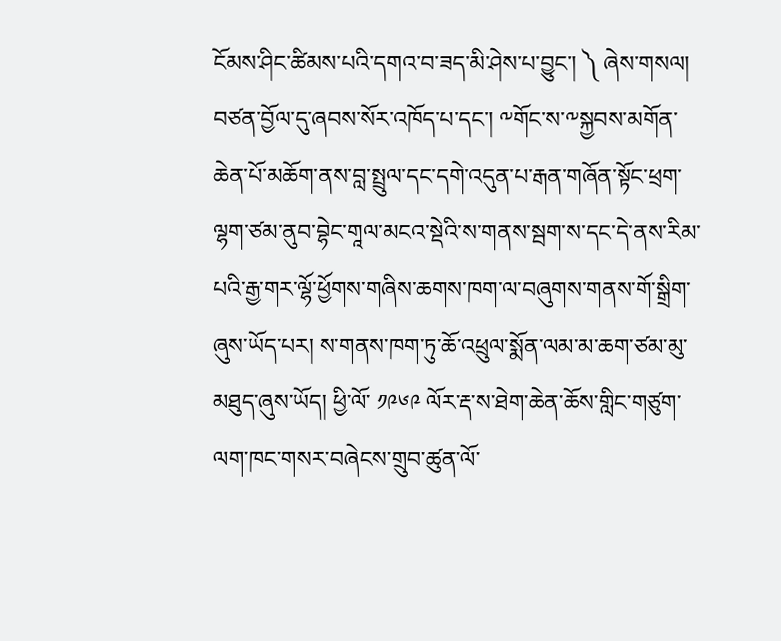ངོམས་ཤིང་ཚིམས་པའི་དགའ་བ་ཟད་མི་ཤེས་པ་བྱུང་། ༽ ཞེས་གསལ།
བཙན་བྱོལ་དུ་ཞབས་སོར་འཁོད་པ་དང་། ༸གོང་ས་༸སྐྱབས་མགོན་ཆེན་པོ་མཆོག་ནས་བླ་སྤྲུལ་དང་དགེ་འདུན་པ་རྒན་གཞོན་སྟོང་ཕྲག་ལྷག་ཙམ་ནུབ་བྷེང་གཱལ་མངའ་སྡེའི་ས་གནས་སྦག་ས་དང་དེ་ནས་རིམ་པའི་རྒྱ་གར་ལྷོ་ཕྱོགས་གཞིས་ཆགས་ཁག་ལ་བཞུགས་གནས་གོ་སྒྲིག་ཞུས་ཡོད་པར། ས་གནས་ཁག་ཏུ་ཆོ་འཕྲུལ་སྨོན་ལམ་མ་ཆག་ཙམ་མུ་མཐུད་ཞུས་ཡོད། ཕྱི་ལོ་ ༡༩༦༩ ལོར་རྡ་ས་ཐེག་ཆེན་ཆོས་གླིང་གཙུག་ལག་ཁང་གསར་བཞེངས་གྲུབ་ཚུན་ལོ་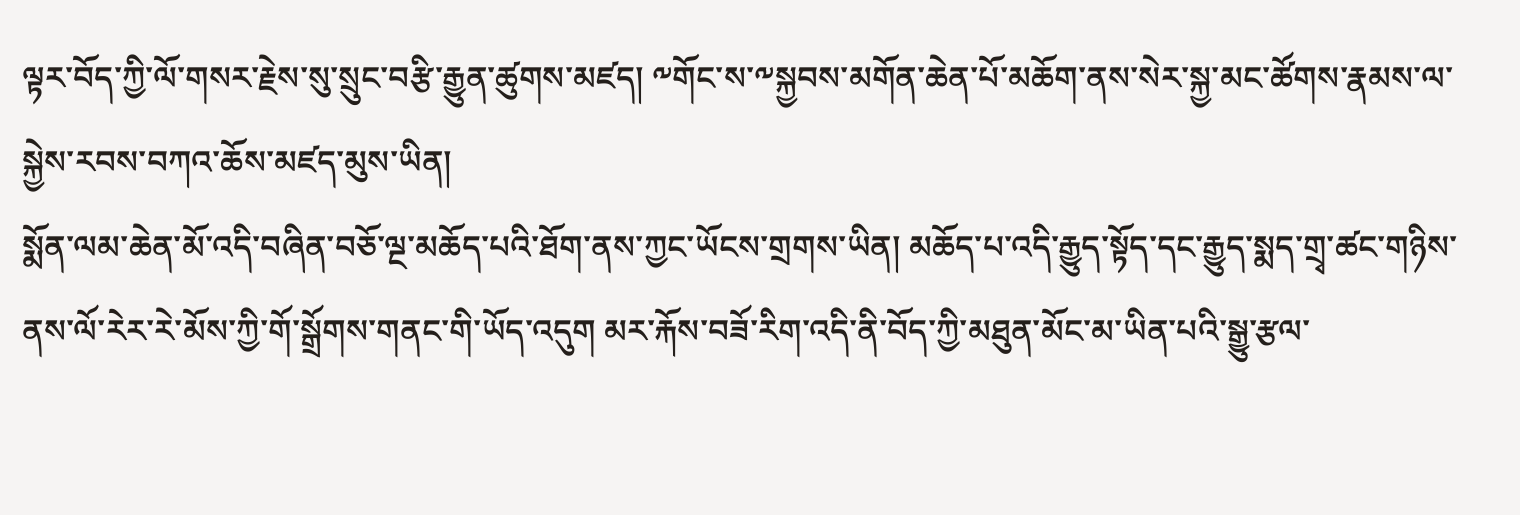ལྟར་བོད་ཀྱི་ལོ་གསར་རྗེས་སུ་སྲུང་བརྩི་རྒྱུན་ཚུགས་མཛད། ༸གོང་ས་༸སྐྱབས་མགོན་ཆེན་པོ་མཆོག་ནས་སེར་སྐྱ་མང་ཚོགས་རྣམས་ལ་སྐྱེས་རབས་བཀའ་ཆོས་མཛད་མུས་ཡིན།
སྨོན་ལམ་ཆེན་མོ་འདི་བཞིན་བཅོ་ལྔ་མཆོད་པའི་ཐོག་ནས་ཀྱང་ཡོངས་གྲགས་ཡིན། མཆོད་པ་འདི་རྒྱུད་སྟོད་དང་རྒྱུད་སྨད་གྲྭ་ཚང་གཉིས་ནས་ལོ་རེར་རེ་མོས་ཀྱི་གོ་སྒྲོགས་གནང་གི་ཡོད་འདུག མར་རྐོས་བཟོ་རིག་འདི་ནི་བོད་ཀྱི་མཐུན་མོང་མ་ཡིན་པའི་སྒྱུ་རྩལ་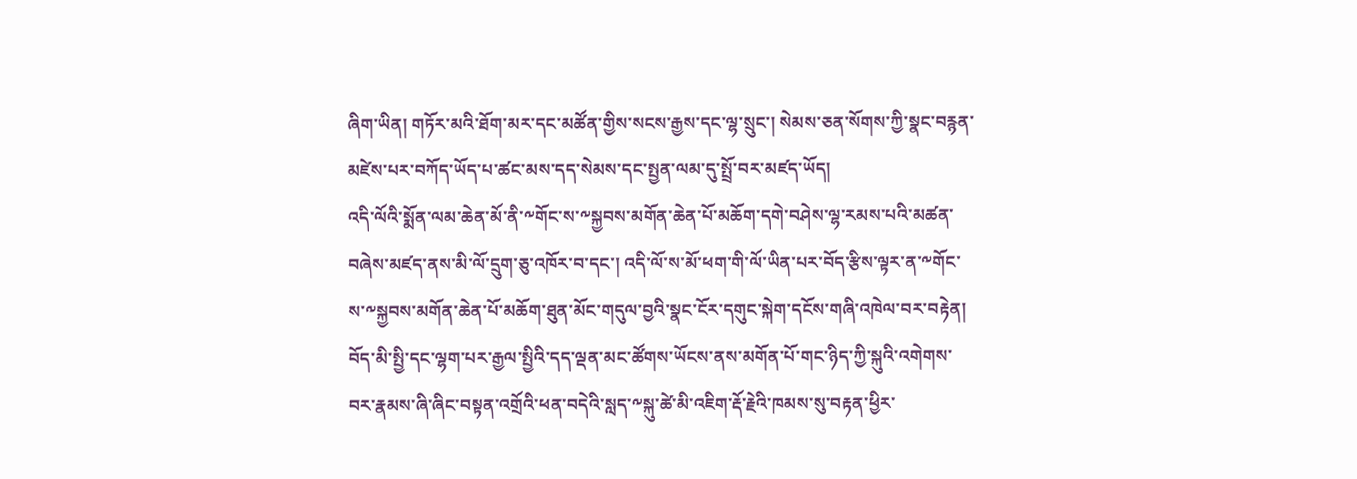ཞིག་ཡིན། གཏོར་མའི་ཐོག་མར་དང་མཚོན་གྱིས་སངས་རྒྱས་དང་ལྷ་སྲུང་། སེམས་ཅན་སོགས་ཀྱི་སྣང་བརྙན་མཛེས་པར་བཀོད་ཡོད་པ་ཚང་མས་དད་སེམས་དང་སྤྱན་ལམ་དུ་སྤྲོ་བར་མཛད་ཡོད།
འདི་ལོའི་སྨོན་ལམ་ཆེན་མོ་ནི་༸གོང་ས་༸སྐྱབས་མགོན་ཆེན་པོ་མཆོག་དགེ་བཤེས་ལྷ་རམས་པའི་མཚན་བཞེས་མཛད་ནས་མི་ལོ་དྲུག་ཅུ་འཁོར་བ་དང་། འདི་ལོ་ས་མོ་ཕག་གི་ལོ་ཡིན་པར་བོད་རྩིས་ལྟར་ན་༸གོང་ས་༸སྐྱབས་མགོན་ཆེན་པོ་མཆོག་ཐུན་མོང་གདུལ་བྱའི་སྣང་ངོར་དགུང་སྐེག་དངོས་གཞི་འཁེལ་བར་བརྟེན། བོད་མི་སྤྱི་དང་ལྷག་པར་རྒྱལ་སྤྱིའི་དད་ལྡན་མང་ཚོགས་ཡོངས་ནས་མགོན་པོ་གང་ཉིད་ཀྱི་སྐུའི་འགེགས་བར་རྣམས་ཞི་ཞིང་བསྟན་འགྲོའི་ཕན་བདེའི་སླད་༸སྐུ་ཚེ་མི་འཇིག་རྡོ་རྗེའི་ཁམས་སུ་བརྟན་ཕྱིར་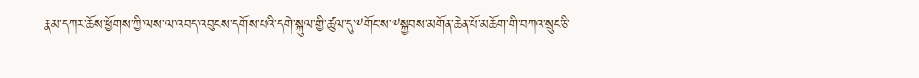རྣམ་དཀར་ཆོས་ཕྱོགས་ཀྱི་ལས་ལ་འབད་འབུངས་དགོས་པའི་དགེ་སྐུལ་གྱི་ཚུལ་དུ་༸གོང་ས་༸སྐྱབས་མགོན་ཆེན་པོ་མཆོག་གི་བཀའ་སྲུང་ཅི་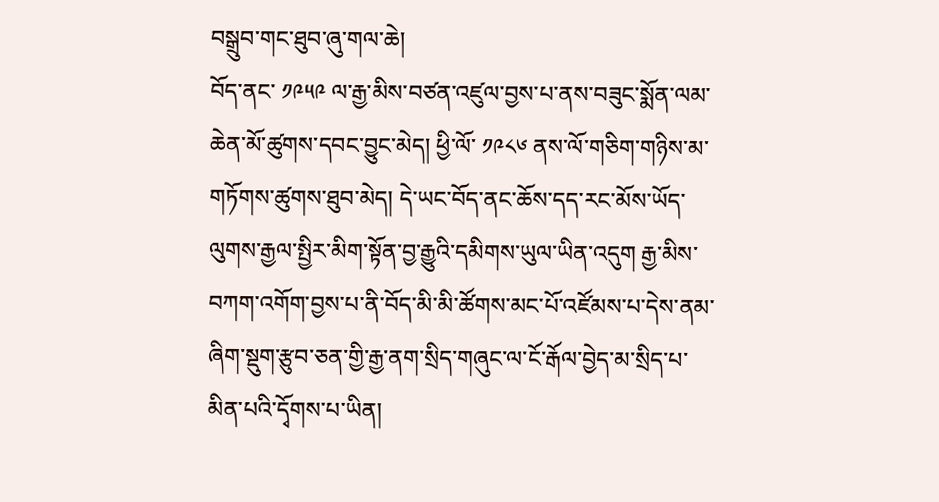བསྒྲུབ་གང་ཐུབ་ཞུ་གལ་ཆེ།
བོད་ནང་ ༡༩༥༩ ལ་རྒྱ་མིས་བཙན་འཛུལ་བྱས་པ་ནས་བཟུང་སྨོན་ལམ་ཆེན་མོ་ཚུགས་དབང་བྱུང་མེད། ཕྱི་ལོ་ ༡༩༨༦ ནས་ལོ་གཅིག་གཉིས་མ་གཏོགས་ཚུགས་ཐུབ་མེད། དེ་ཡང་བོད་ནང་ཆོས་དད་རང་མོས་ཡོད་ལུགས་རྒྱལ་སྤྱིར་མིག་སྟོན་བྱ་རྒྱུའི་དམིགས་ཡུལ་ཡིན་འདུག རྒྱ་མིས་བཀག་འགོག་བྱས་པ་ནི་བོད་མི་མི་ཚོགས་མང་པོ་འཛོམས་པ་དེས་ནམ་ཞིག་སྡུག་རྩུབ་ཅན་གྱི་རྒྱ་ནག་སྲིད་གཞུང་ལ་ངོ་རྒོལ་བྱེད་མ་སྲིད་པ་མིན་པའི་དྭོགས་པ་ཡིན།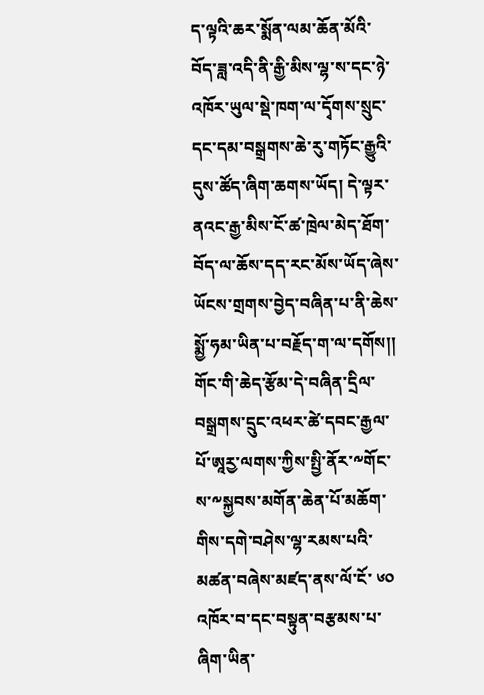ད་ལྟའི་ཆར་སྨོན་ལམ་ཆོན་མོའི་བོད་ཟླ་འདི་ནི་རྒྱི་མིས་ལྷ་ས་དང་ཉེ་འཁོར་ཡུལ་སྡེ་ཁག་ལ་དྭོགས་སྲུང་དང་དམ་བསྒྲགས་ཆེ་རུ་གཏོང་རྒྱུའི་དུས་ཚོད་ཞིག་ཆགས་ཡོད། དེ་ལྟར་ནའང་རྒྱ་མིས་ངོ་ཚ་ཁྲེལ་མེད་ཐོག་བོད་ལ་ཆོས་དད་རང་མོས་ཡོད་ཞེས་ཡོངས་གྲགས་བྱེད་བཞིན་པ་ནི་ཆེས་སྨྱོ་ཧམ་ཡིན་པ་བརྗོད་ག་ལ་དགོས།།
གོང་གི་ཆེད་རྩོམ་དེ་བཞིན་དྲིལ་བསྒྲགས་དྲུང་འཕར་ཚེ་དབང་རྒྱལ་པོ་ཨཱརྱ་ལགས་ཀྱིས་སྤྱི་ནོར་༸གོང་ས་༸སྐྱབས་མགོན་ཆེན་པོ་མཆོག་གིས་དགེ་བཤེས་ལྷ་རམས་པའི་མཚན་བཞེས་མཛད་ནས་ལོ་ངོ་ ༦༠ འཁོར་བ་དང་བསྟུན་བརྩམས་པ་ཞིག་ཡིན་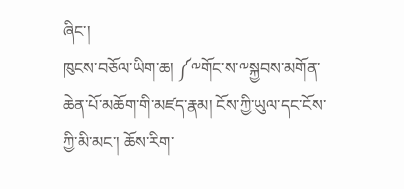ཞིང་།
ཁུངས་བཅོལ་ཡིག་ཆ། ༼༸གོང་ས་༸སྐྱབས་མགོན་ཆེན་པོ་མཆོག་གི་མཛད་རྣམ། ངོས་ཀྱི་ཡུལ་དང་ངོས་ཀྱི་མི་མང་། ཆོས་རིག་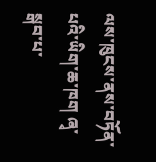ལས་ཁུངས་ནས་བཏོན་པའི་ཡིག་ཆ་ཁག ཞྭ་སྒབ་པ་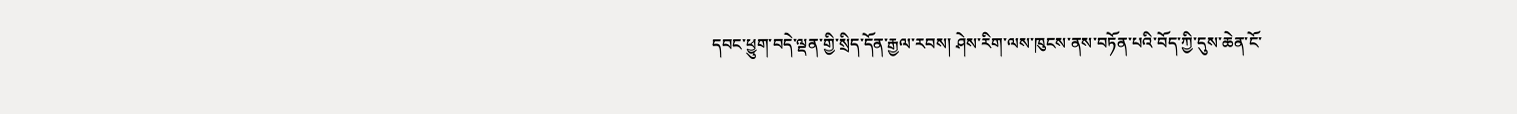དབང་ཕྱུག་བདེ་ལྡན་གྱི་སྲིད་དོན་རྒྱལ་རབས། ཤེས་རིག་ལས་ཁུངས་ནས་བཏོན་པའི་བོད་ཀྱི་དུས་ཆེན་ངོ་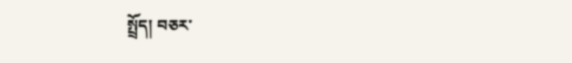སྤྲོད། བཅར་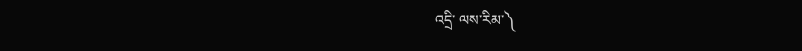འདྲི་ ལས་རིམ་༽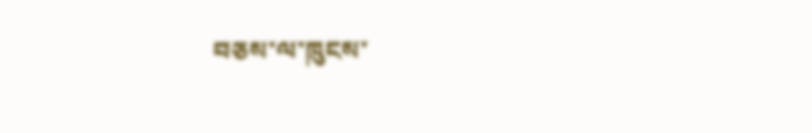བཅས་ལ་ཁུངས་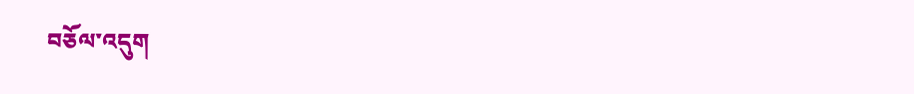བཅོལ་འདུག